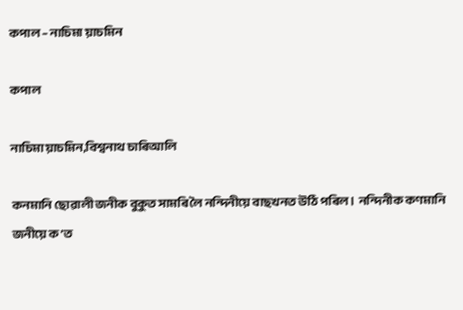কপাল – নাচিমা য়াচমিন

কপাল

নাচিমা য়াচমিন,বিশ্বনাথ চাৰিআলি

কনমানি ছোৱালী জনীক বুকুত সামৰি লৈ নন্দিনীয়ে বাছখনত উঠি পৰিল।  নন্দিনীক কণমানি জনীয়ে ক’ত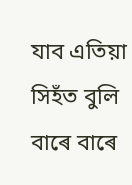যাব এতিয়া সিহঁত বুলি বাৰে বাৰে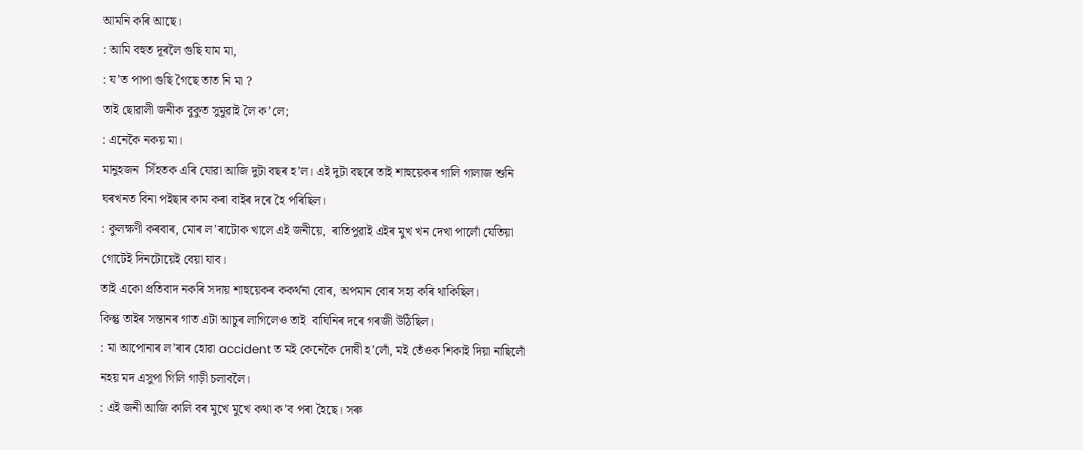আমনি কৰি আছে।
: আমি বহুত দূৰলৈ গুছি যাম মা,
: য’ত পাপা গুছি গৈছে তাত নি মা ?
তাই ছোৱালী জনীক বুকুত সুমুৱাই লৈ ক’লে;
: এনেকৈ নকয় মা।
মানুহজন  সিঁহতক এৰি যোৱা আজি দুটা বছৰ হ’ল। এই দুটা বছৰে তাই শাহুয়েকৰ গালি গালাজ শুনি ঘৰখনত বিনা পইছাৰ কাম কৰা বাইৰ দৰে হৈ পৰিছিল।
: কুলক্ষণী কৰবাৰ, মোৰ ল’ৰাটোক খালে এই জনীয়ে,  ৰাতিপুৱাই এইৰ মুখ খন দেখা পালোঁ যেতিয়া গোটেই দিনটোয়েই বেয়া যাব।
তাই একো প্ৰতিবাদ নকৰি সদায় শাহুয়েকৰ ককৰ্থনা বোৰ, অপমান বোৰ সহ্য কৰি থাকিছিল।
কিন্তু তাইৰ সন্তানৰ গাত এটা আচুৰ লাগিলেও তাই  বাঘিনিৰ দৰে গৰজী উঠিছিল।
: মা আপোনাৰ ল’ৰাৰ হোৱা accident ত মই কেনেকৈ দোষী হ’লোঁ, মই তেঁওক শিকাই দিয়া নাছিলোঁ নহয় মদ এসুপা গিলি গাড়ী চলাবলৈ।
: এই জনী আজি কালি বৰ মুখে মুখে কথা ক’ব পৰা হৈছে। সৰু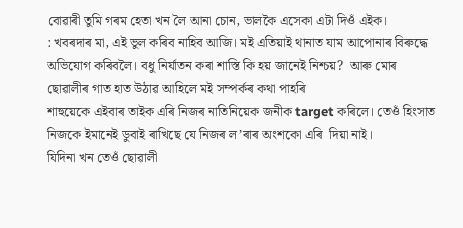বোৱাৰী তুমি গৰম হেতা খন লৈ আনা চোন, ভালকৈ এসেকা এটা দিওঁ এইক।
: খবৰদাৰ মা, এই ভুল কৰিব নাহিব আজি। মই এতিয়াই থানাত যাম আপোনাৰ বিৰুদ্ধে অভিযোগ কৰিবলৈ। বধু নিৰ্যাতন কৰা শাস্তি কি হয় জানেই নিশ্চয়?  আৰু মোৰ ছোৱালীৰ গাত হাত উঠাৱ আহিলে মই সম্পৰ্কৰ কথা পাহৰি
শাহুয়েকে এইবাৰ তাইক এৰি নিজৰ নাতিনিয়েক জনীক target কৰিলে। তেওঁ হিংসাত নিজকে ইমানেই ডুবাই ৰাখিছে যে নিজৰ ল’ৰাৰ অংশকো এৰি  দিয়া নাই।
যিদিনা খন তেওঁ ছোৱালী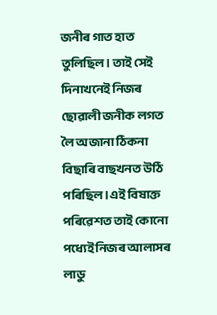জনীৰ গাত হাত তুলিছিল। তাই সেই দিনাখনেই নিজৰ ছোৱালী জনীক লগত লৈ অজানা ঠিকনা বিছাৰি বাছখনত উঠি পৰিছিল।এই বিষাক্ত পৰিৱেশত তাই কোনো পধ্যেই নিজৰ আলাসৰ লাডু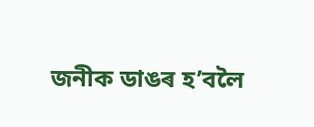জনীক ডাঙৰ হ’বলৈ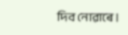দিব নোৱাৰে।